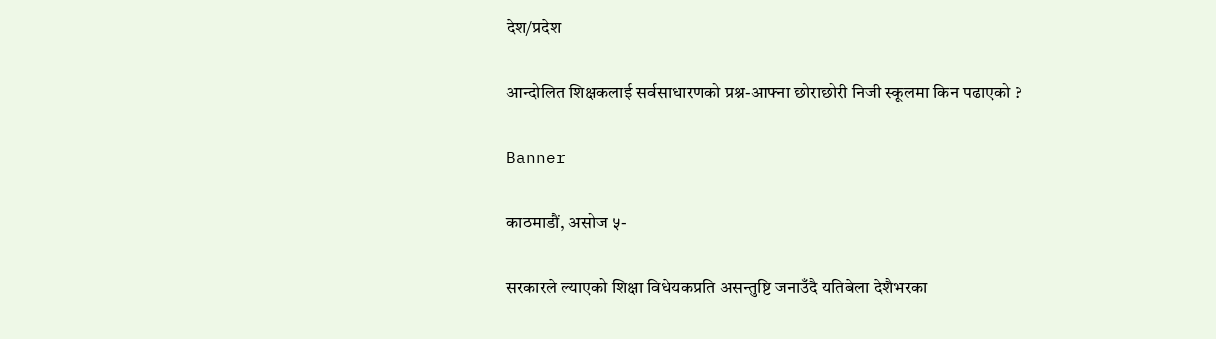देश/प्रदेश

आन्दोलित शिक्षकलाई सर्वसाधारणको प्रश्न-आफ्ना छोराछोरी निजी स्कूलमा किन पढाएको ?

Banner

काठमाडौं, असोज ५-

सरकारले ल्याएको शिक्षा विधेयकप्रति असन्तुष्टि जनाउँदै यतिबेला देशैभरका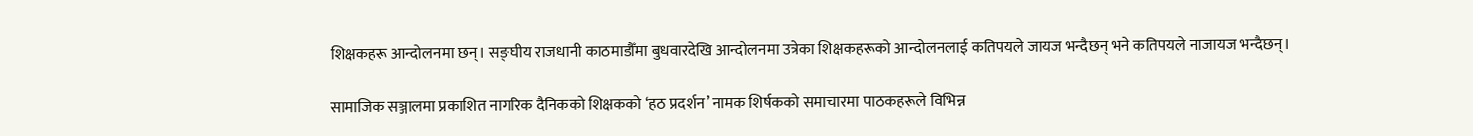शिक्षकहरू आन्दोलनमा छन्। सङ्घीय राजधानी काठमाडौँमा बुधवारदेखि आन्दोलनमा उत्रेका शिक्षकहरूको आन्दोलनलाई कतिपयले जायज भन्दैछन् भने कतिपयले नाजायज भन्दैछन्।

सामाजिक सञ्जालमा प्रकाशित नागरिक दैनिकको शिक्षकको ‘हठ प्रदर्शन’ नामक शिर्षकको समाचारमा पाठकहरूले विभिन्न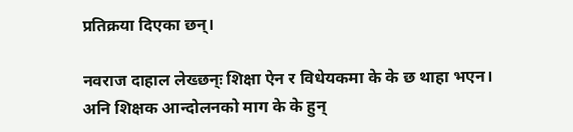प्रतिक्रया दिएका छन्।

नवराज दाहाल लेख्छन्ः शिक्षा ऐन र विधेयकमा के के छ थाहा भएन। अनि शिक्षक आन्दोलनको माग के के हुन्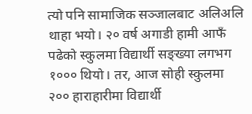त्यो पनि सामाजिक सञ्जालबाट अलिअलि थाहा भयो। २० वर्ष अगाडी हामी आफँ पढेको स्कुलमा विद्यार्थी सङ्ख्या लगभग १००० थियो। तर, आज सोही स्कुलमा २०० हाराहारीमा विद्यार्थी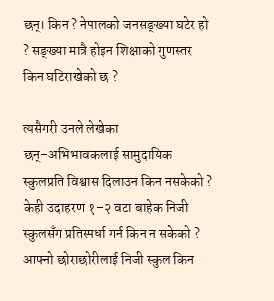छन्। किन ? नेपालको जनसङ्ख्या घटेर हो ? सङ्ख्या मात्रै होइन शिक्षाको गुणस्तर किन घटिराखेको छ ?

त्यसैगरी उनले लेखेका छन्–अभिभावकलाई सामुदायिक स्कुलप्रति विश्वास दिलाउन किन नसकेको ? केही उदाहरण १–२ वटा बाहेक निजी स्कुलसँग प्रतिस्पर्धा गर्न किन न सकेको ? आफ्नो छोराछोरीलाई निजी स्कुल किन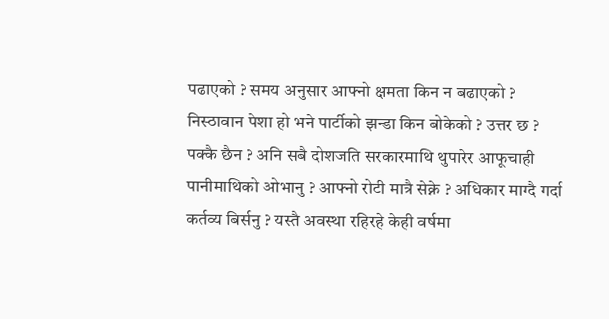पढाएको ? समय अनुसार आफ्नो क्षमता किन न बढाएको ? निस्ठावान पेशा हो भने पार्टीको झन्डा किन बोकेको ? उत्तर छ ? पक्कै छैन ? अनि सबै दोशजति सरकारमाथि थुपारेर आफूचाही पानीमाथिको ओभानु ? आफ्नो रोटी मात्रै सेक्ने ? अधिकार माग्दै गर्दा कर्तव्य बिर्सनु ? यस्तै अवस्था रहिरहे केही वर्षमा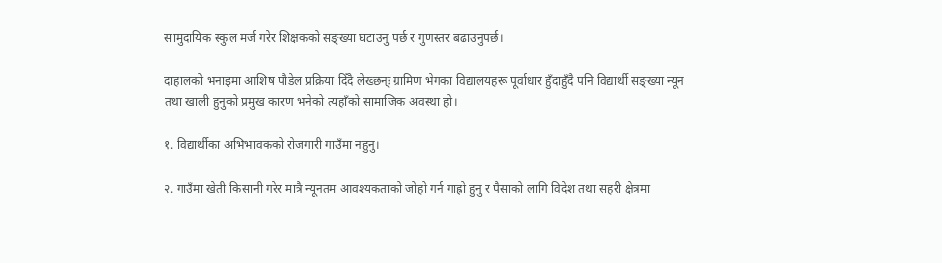सामुदायिक स्कुल मर्ज गरेर शिक्षकको सङ्ख्या घटाउनु पर्छ र गुणस्तर बढाउनुपर्छ।

दाहालको भनाइमा आशिष पौडेल प्रक्रिया दिँदै लेख्छन्ः ग्रामिण भेगका विद्यालयहरू पूर्वाधार हुँदाहुँदै पनि विद्यार्थी सङ्ख्या न्यून तथा खाली हुनुको प्रमुख कारण भनेको त्यहाँको सामाजिक अवस्था हो।

१. विद्यार्थीका अभिभावकको रोजगारी गाउँमा नहुनु।

२. गाउँमा खेती किसानी गरेर मात्रै न्यूनतम आवश्यकताको जोहो गर्न गाह्रो हुनु र पैसाको लागि विदेश तथा सहरी क्षेत्रमा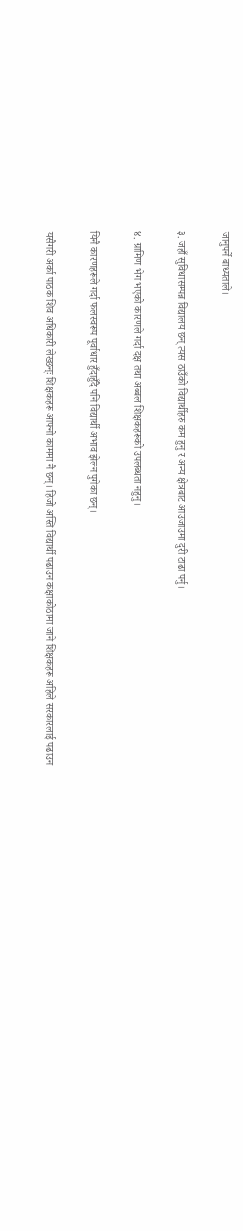जानुपर्ने बाध्यताले।

३. जहाँ सुविधासम्पन्न विद्यालय छन् त्यस ठाउँको विद्यार्थीहरु कम हुनु र अन्य क्षेत्रबाट आउजाउमा दुरी टाढा पर्नु।

४. ग्रामिण भेग भएको कारणले गर्दा दक्ष तथा अब्बल शिक्षकहरूको उपलब्धता नहुनु।

यिनै कारणहरूले गर्दा फलस्वरूप पूर्वाधार हुँदाहुँदै पनि विद्यार्थी अभाव झेल्न पुगेका छन्।

यसैगरी अर्का पाठक शिव अधिकारी लेख्छन्ः शिक्षकहरू आफ्नो काममा नै छन्। हिजो अस्ति विद्यार्थी पढाउन कक्षाकोठामा जाने शिक्षकहरू अहिले सरकारलाई पढाउन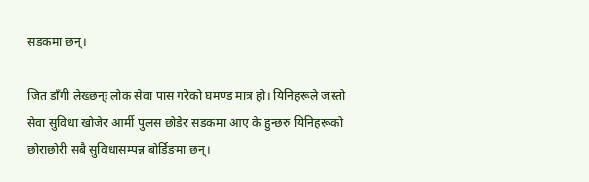सडकमा छन्।

जित डाँगी लेख्छन्ः लोक सेवा पास गरेको घमण्ड मात्र हो। यिनिहरूले जस्तो सेवा सुविधा खोजेर आर्मी पुलस छोडेर सडकमा आए के हुन्छरु यिनिहरूको छोराछोरी सबै सुविधासम्पन्न बोर्डिङमा छन्।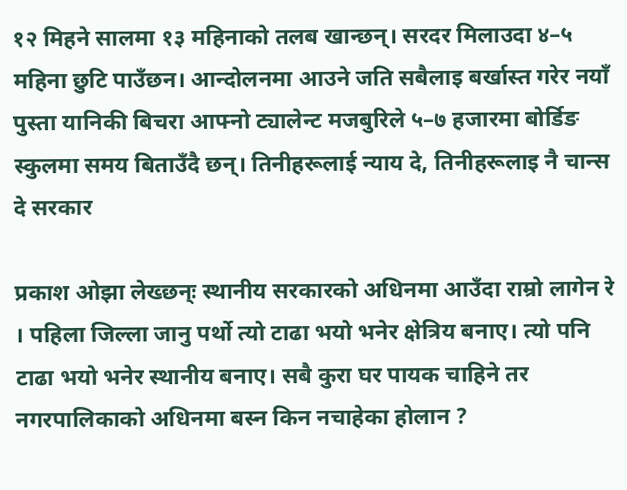१२ मिहने सालमा १३ महिनाको तलब खान्छन्। सरदर मिलाउदा ४–५ महिना छुटि पाउँछन। आन्दोलनमा आउने जति सबैलाइ बर्खास्त गरेर नयाँ पुस्ता यानिकी बिचरा आफ्नो ट्यालेन्ट मजबुरिले ५–७ हजारमा बोर्डिङ स्कुलमा समय बिताउँदै छन्। तिनीहरूलाई न्याय दे, तिनीहरूलाइ नै चान्स दे सरकार

प्रकाश ओझा लेख्छन्ः स्थानीय सरकारको अधिनमा आउँदा राम्रो लागेन रे । पहिला जिल्ला जानु पर्थो त्यो टाढा भयो भनेर क्षेत्रिय बनाए। त्यो पनि टाढा भयो भनेर स्थानीय बनाए। सबै कुरा घर पायक चाहिने तर नगरपालिकाको अधिनमा बस्न किन नचाहेका होलान ?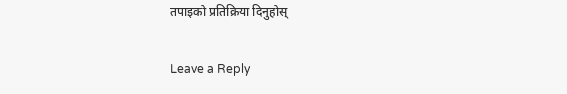तपाइको प्रतिक्रिया दिनुहोस्

Leave a Reply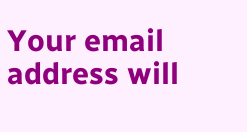Your email address will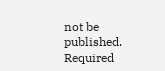not be published. Required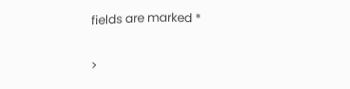fields are marked *

>